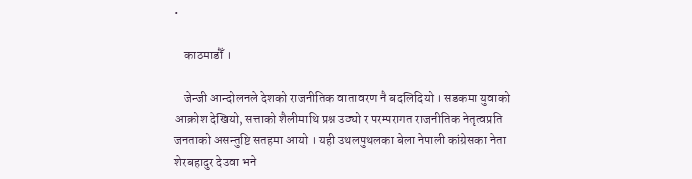•

    काठमाडौँ ।

    जेन्जी आन्दोलनले देशको राजनीतिक वातावरण नै बदलिदियो । सडकमा युवाको आक्रोश देखियो, सत्ताको शैलीमाथि प्रश्न उठ्यो र परम्परागत राजनीतिक नेतृत्वप्रति जनताको असन्तुष्टि सतहमा आयो । यही उथलपुथलका बेला नेपाली कांग्रेसका नेता शेरबहादुर देउवा भने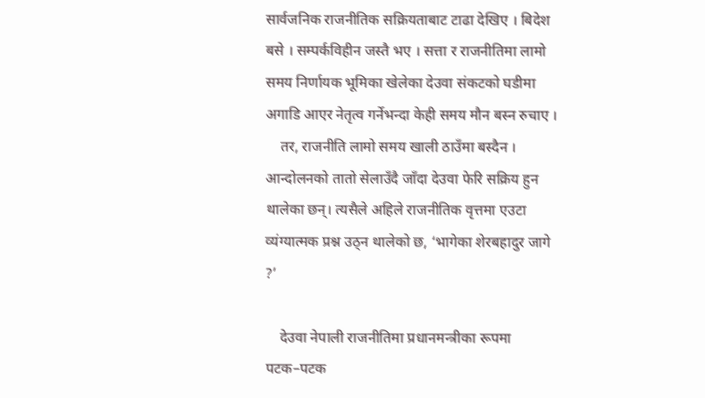सार्वजनिक राजनीतिक सक्रियताबाट टाढा देखिए । बिदेश बसे । सम्पर्कविहीन जस्तै भए । सत्ता र राजनीतिमा लामो समय निर्णायक भूमिका खेलेका देउवा संकटको घडीमा अगाडि आएर नेतृत्व गर्नेभन्दा केही समय मौन बस्न रुचाए ।
    तर, राजनीति लामो समय खाली ठाउँमा बस्दैन । आन्दोलनको तातो सेलाउँदै जाँदा देउवा फेरि सक्रिय हुन थालेका छन्। त्यसैले अहिले राजनीतिक वृत्तमा एउटा व्यंग्यात्मक प्रश्न उठ्न थालेको छ, ‘भागेका शेरबहादुर जागे ?’

    देउवा नेपाली राजनीतिमा प्रधानमन्त्रीका रूपमा पटक–पटक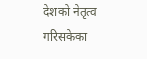देशको नेतृत्व गरिसकेका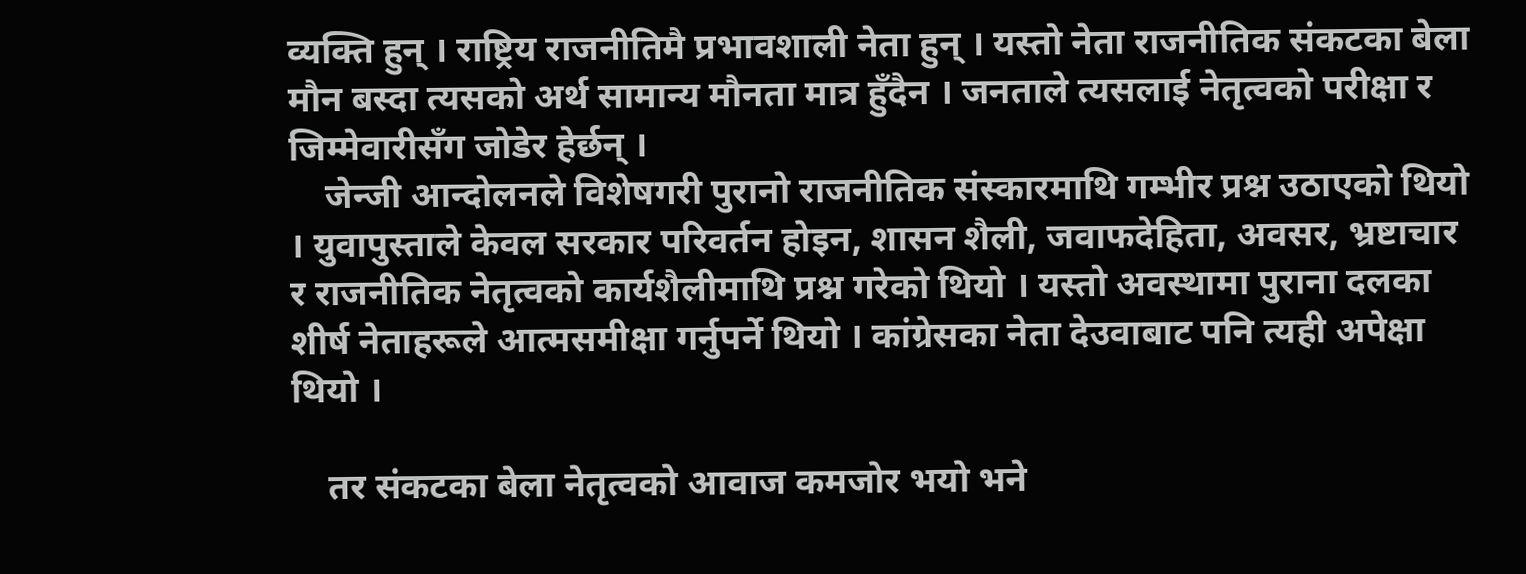व्यक्ति हुन् । राष्ट्रिय राजनीतिमै प्रभावशाली नेता हुन् । यस्तो नेता राजनीतिक संकटका बेला मौन बस्दा त्यसको अर्थ सामान्य मौनता मात्र हुँदैन । जनताले त्यसलाई नेतृत्वको परीक्षा र जिम्मेवारीसँग जोडेर हेर्छन् ।
    जेन्जी आन्दोलनले विशेषगरी पुरानो राजनीतिक संस्कारमाथि गम्भीर प्रश्न उठाएको थियो । युवापुस्ताले केवल सरकार परिवर्तन होइन, शासन शैली, जवाफदेहिता, अवसर, भ्रष्टाचार र राजनीतिक नेतृत्वको कार्यशैलीमाथि प्रश्न गरेको थियो । यस्तो अवस्थामा पुराना दलका शीर्ष नेताहरूले आत्मसमीक्षा गर्नुपर्ने थियो । कांग्रेसका नेता देउवाबाट पनि त्यही अपेक्षा थियो ।

    तर संकटका बेला नेतृत्वको आवाज कमजोर भयो भने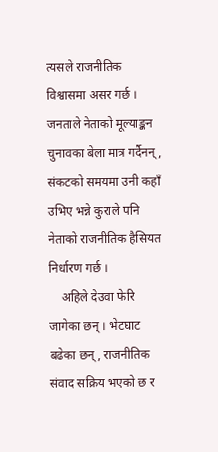त्यसले राजनीतिक विश्वासमा असर गर्छ । जनताले नेताको मूल्याङ्कन चुनावका बेला मात्र गर्दैनन्, संकटको समयमा उनी कहाँ उभिए भन्ने कुराले पनि नेताको राजनीतिक हैसियत निर्धारण गर्छ ।
    अहिले देउवा फेरि जागेका छन् । भेटघाट बढेका छन्, राजनीतिक संवाद सक्रिय भएको छ र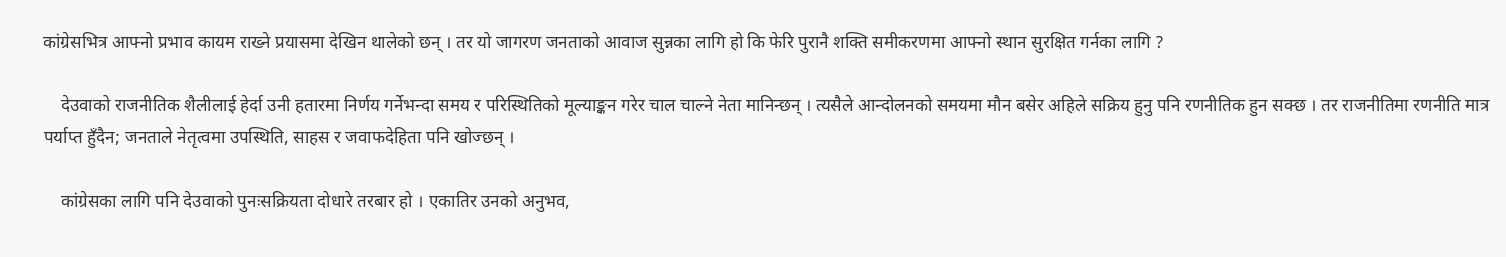कांग्रेसभित्र आफ्नो प्रभाव कायम राख्ने प्रयासमा देखिन थालेको छन् । तर यो जागरण जनताको आवाज सुन्नका लागि हो कि फेरि पुरानै शक्ति समीकरणमा आफ्नो स्थान सुरक्षित गर्नका लागि ?

    देउवाको राजनीतिक शैलीलाई हेर्दा उनी हतारमा निर्णय गर्नेभन्दा समय र परिस्थितिको मूल्याङ्कन गरेर चाल चाल्ने नेता मानिन्छन् । त्यसैले आन्दोलनको समयमा मौन बसेर अहिले सक्रिय हुनु पनि रणनीतिक हुन सक्छ । तर राजनीतिमा रणनीति मात्र पर्याप्त हुँदैन; जनताले नेतृत्वमा उपस्थिति, साहस र जवाफदेहिता पनि खोज्छन् ।

    कांग्रेसका लागि पनि देउवाको पुनःसक्रियता दोधारे तरबार हो । एकातिर उनको अनुभव,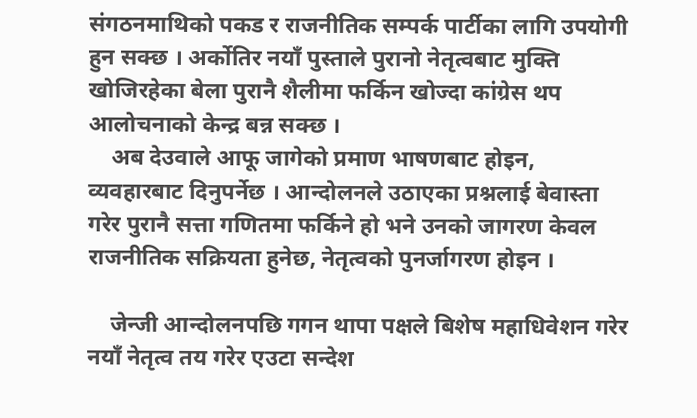संगठनमाथिको पकड र राजनीतिक सम्पर्क पार्टीका लागि उपयोगी हुन सक्छ । अर्कोतिर नयाँ पुस्ताले पुरानो नेतृत्वबाट मुक्ति खोजिरहेका बेला पुरानै शैलीमा फर्किन खोज्दा कांग्रेस थप आलोचनाको केन्द्र बन्न सक्छ ।
    अब देउवाले आफू जागेको प्रमाण भाषणबाट होइन, व्यवहारबाट दिनुपर्नेछ । आन्दोलनले उठाएका प्रश्नलाई बेवास्ता गरेर पुरानै सत्ता गणितमा फर्किने हो भने उनको जागरण केवल राजनीतिक सक्रियता हुनेछ, नेतृत्वको पुनर्जागरण होइन ।

    जेन्जी आन्दोलनपछि गगन थापा पक्षले बिशेष महाधिवेशन गरेर नयाँ नेतृत्व तय गरेर एउटा सन्देश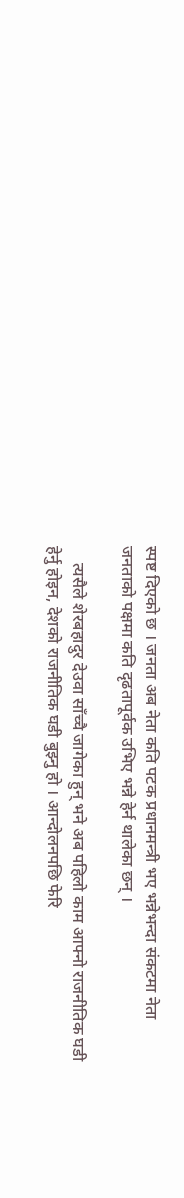स्पष्ट दिएको छ । जनता अब नेता कति पटक प्रधानमन्त्री भए भन्नेभन्दा संकटमा नेता जनताको पक्षमा कति दृढतापूर्वक उभिए भन्ने हेर्न थालेका छन् ।

    त्यसैले शेरबहादुर देउवा साँच्चै जागेका हुन् भने अब पहिलो काम आफ्नो राजनीतिक घडी हेर्नु होइन, देशको राजनीतिक घडी बुझ्नु हो । आन्दोलनपछि फेरि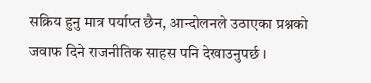सक्रिय हुनु मात्र पर्याप्त छैन, आन्दोलनले उठाएका प्रश्नको जवाफ दिने राजनीतिक साहस पनि देखाउनुपर्छ ।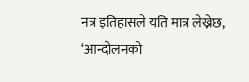नत्र इतिहासले यति मात्र लेख्नेछ, ‘आन्दोलनको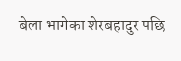बेला भागेका शेरबहादुर पछि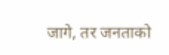जागे, तर जनताको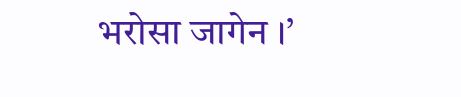भरोसा जागेन ।’